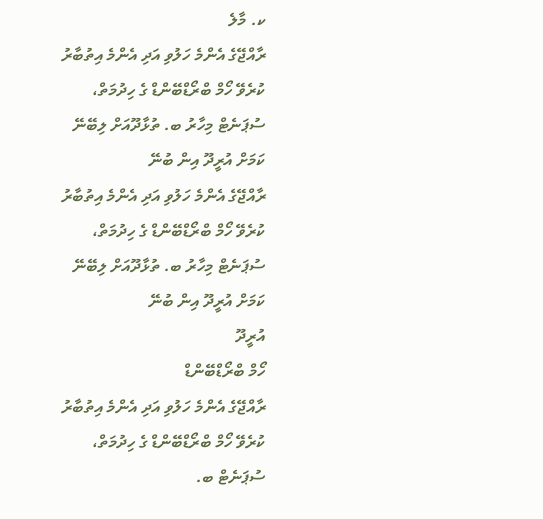ކ. މާލެ
ރާއްޖޭގެ އެންމެ ހަލުވި އަދި އެންމެ އިތުބާރު ކުރެވޭ ހޯމް ބްރޯޑްބޭންޑް ގެ ހިދުމަތް، ސުޕަނެޓް މިހާރު ބ. ތުޅާދޫއަށް ލިބޭނޭ ކަމަށް އުރީދޫ އިން ބުނޭ
ރާއްޖޭގެ އެންމެ ހަލުވި އަދި އެންމެ އިތުބާރު ކުރެވޭ ހޯމް ބްރޯޑްބޭންޑް ގެ ހިދުމަތް، ސުޕަނެޓް މިހާރު ބ. ތުޅާދޫއަށް ލިބޭނޭ ކަމަށް އުރީދޫ އިން ބުނޭ
އުރީދޫ
ހޯމް ބްރޯޑްބޭންޑް
ރާއްޖޭގެ އެންމެ ހަލުވި އަދި އެންމެ އިތުބާރު ކުރެވޭ ހޯމް ބްރޯޑްބޭންޑް ގެ ހިދުމަތް، ސުޕަނެޓް ބ.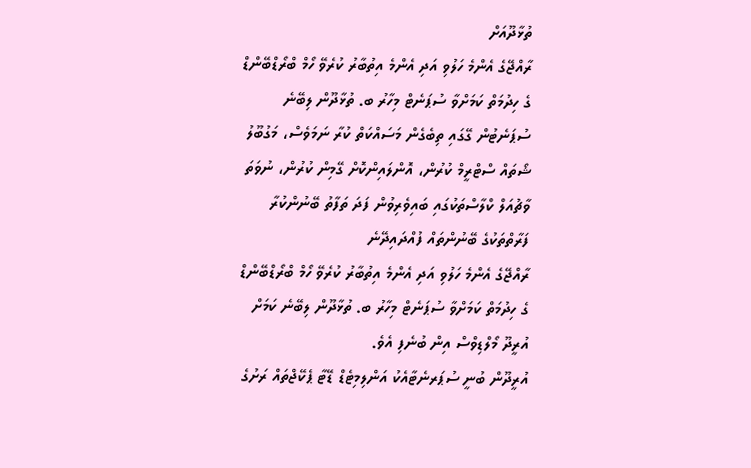ތުޅާދޫއަށް
ރާއްޖޭގެ އެންމެ ހަލުވި އަދި އެންމެ އިތުބާރު ކުރެވޭ ހޯމް ބްރޯޑްބޭންޑް ގެ ހިދުމަތް ކަމަށްވާ ސުޕަނެޓް މިހާރު ބ. ތުޅާދޫން ލިބޭނެ
ސުޕަނެޓުން ގޭގައި ތިބެގެން މަސައްކަތް ކުރާ ނަމަވެސް، މަގުބޫލު ޝޯތައް ސްޓްރީމް ކުރުން، އޮންލައިންކޮށް ގޭމިން ކުރުން، ނުވަތަ ވާޗުއަލް ކްލާސްތަކުގައި ބައިވެރިވުން ފަދަ ތަފާތު ބޭނުންކުރާ ފަރާތްތަކުގެ ބޭނުންތައް ފުއްދައިދޭނެ
ރާއްޖޭގެ އެންމެ ހަލުވި އަދި އެންމެ އިތުބާރު ކުރެވޭ ހޯމް ބްރޯޑްބޭންޑް ގެ ހިދުމަތް ކަމަށްވާ ސުޕަނެޓް މިހާރު ބ. ތުޅާދޫން ލިބޭނެ ކަމަށް އުރީދޫ މޯލްޑިވްސް އިން ބުނެފި އެވެ.
އުރީދޫން ބުނީ ސުޕަރނެޓާއެކު އަންލިމިޓެޑް ޑޭޓާ ޕެކޭޖްތައް ރަށުގެ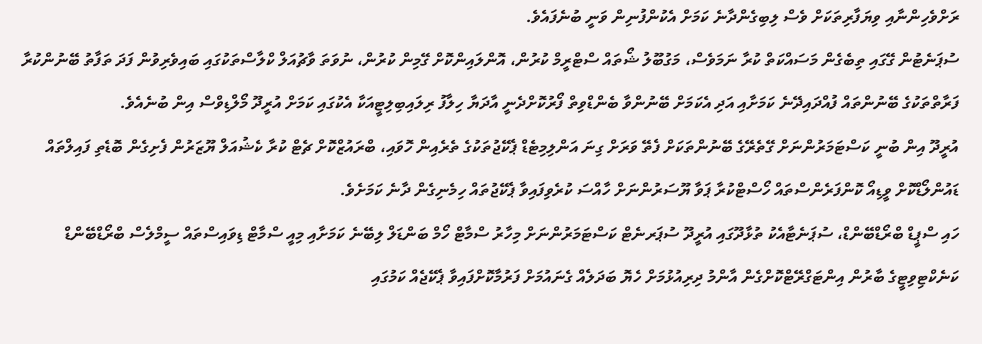ރަށްވެހިންނާއި ވިޔަފާރިތަކަށް ވެސް ލިބިގެންދާނެ ކަމަށް އެކުންފުނިން ވަނީ ބުނެފައެވެ.
ސުޕަނެޓުން ގޭގައި ތިބެގެން މަސައްކަތް ކުރާ ނަމަވެސް، މަގުބޫލު ޝޯތައް ސްޓްރީމް ކުރުން، އޮންލައިންކޮށް ގޭމިން ކުރުން، ނުވަތަ ވާޗުއަލް ކްލާސްތަކުގައި ބައިވެރިވުން ފަދަ ތަފާތު ބޭނުންކުރާ ފަރާތްތަކުގެ ބޭނުންތައް ފުއްދައިދޭނެ ކަމަށާއި އަދި އެކަމަށް ބޭނުންވާ ބެންޑްވިތް ފޯރުކޮށްދެނީ އާދަޔާ ހިލާފު ރިލައިބިލިޓީއަކާ އެކުގައި ކަމަށް އުރީދޫ މޯލްޑިވްސް އިން ބުނެއެވެ.
އުރީދޫ އިން ބުނީ ކަސްޓަމަރުންނަށް ގޭތެރޭގެ ބޭނުންތަކަށް ފެތޭ ވަރަށް ގިނަ އަންލިމިޓެޑް ޕެކޭޖުތަކުގެ ތެރެއިން ހޮވައި، ބްރައުޒްކޮށް ޗެޓް ކުރާ ކެޝުއަލް ޔޫޒަރުން ފެށިގެން ބޮޑެތި ފައިލްތައް ޑައުންލޯޑްކޮށް ވީޑިއޯ ކޮންފަރެންސްތައް ހޯސްޓްކުރާ ޕަވާ ޔޫސަރުންނަށް ހާއްސަ ކުރެވިފައިވާ ޕެކޭޖުތައް ހިމެނިގެން ދާނެ ކަމަށެވެ.
ހައި ސްޕީޑް ބްރޯޑްބޭންޑް، ސުޕަނެޓާއެކު ތުޅާދޫގައި އުރީދޫ ސުޕަރނެޓް ކަސްޓަމަރުންނަށް މިހާރު ސްމާޓް ހޯމް ބަންޑަލް ލިބޭނެ ކަމަށާއި މިއީ ސްމާޓް ޑިވައިސްތައް ސީމްލެސް ބްރޯޑްބޭންޑް ކަނެކްޓިވިޓީގެ ބާރުން އިންޓަގްރޭޓްކޮށްގެން އާންމު ދިރިއުޅުމަށް ހެޔޮ ބަދަލެއް ގެނައުމަށް ފަރުމާކޮށްފައިވާ ޕެކޭޖެއް ކަމުގައި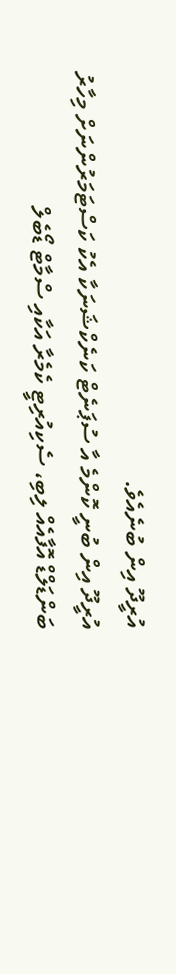އުރީދޫ އިން ބުނެއެވެ.
އުރީދޫ އިން ބުނީ ކޮންމެ އާ ސުޕަނެޓް ކަނެކްޝަނަކާ އެކު ކަސްޓަމަރުންނަށް މިހާރު ބަންޑަލްޑް އޮފާއެއް ލިބި، ސެކިއުރިޓީ ކެމެރާ އަކާއި ސްމާޓް ޑޯބެލް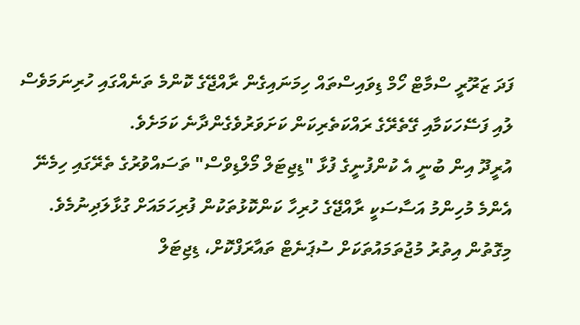ފަދަ ޒަރޫރީ ސްމާޓް ހޯމް ޑިވައިސްތައް ހިމަނައިގެން ރާއްޖޭގެ ކޮންމެ ތަނެއްގައި ހުރިނަމަވެސް ލުއި ފަސޭހަކަމާއި ގޭތެރޭގެ ރައްކަތެރިކަން ކަށަވަރުވެގެންދާނެ ކަމަށެވެ.
އުރީދޫ އިން ބުނީ އެ ކުންފުނީގެ ފުޅާ "ޑިޖިޓަލް މޯލްޑިވްސް" ތަސައްވުރުގެ ތެރޭގައި ހިމެނޭ އެންމެ މުހިންމު އަސާސަކީ ރާއްޖޭގެ ހުރިހާ ކަންކޮޅުތަކުން ފުރިހަމައަށް ގުޅާލަދިނުމެވެ. މިގޮތުން އިތުރު މުޖުތަމައުތަކަށް ސުޕަނެޓް ތައާރަފްކޮށް، ޑިޖިޓަލް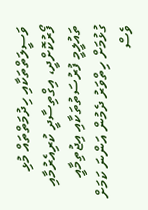ވަސީލަތްތަކާއި ހިދުމަތްތައް މުޅި ފޯރުކޮށްދީ، އިގްތިސާދީ ކުރިއެރުމާއި ތައުލީމީ ފުރުސަތުތަކާއި އިޖުތިމާއީ ގުޅުމަށް ހިތްވަރު ދެމުން އަންނަ ކަމަށް ވެސް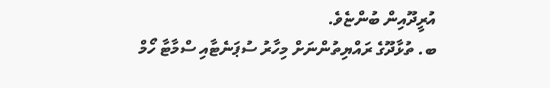އުރީދޫއިން ބުންޏެވެ.
ބ. ތުޅާދޫގެ ރައްޔިތުންނަށް މިހާރު ސުޕަނެޓާއި ސްމާޓާ ހޯމް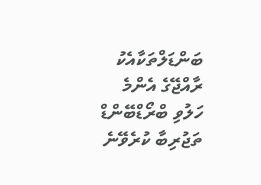ބަންޑަލްތަކާއެކު ރާއްޖޭގެ އެންމެ ހަލުވި ބްރޯޑްބޭންޑް ތަޖުރިބާ ކުރެވޭނެ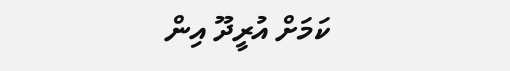ކަމަށް އުރީދޫ އިން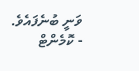ވަނީ ބުނެފައެވެ.
- ކޮމެންޓް